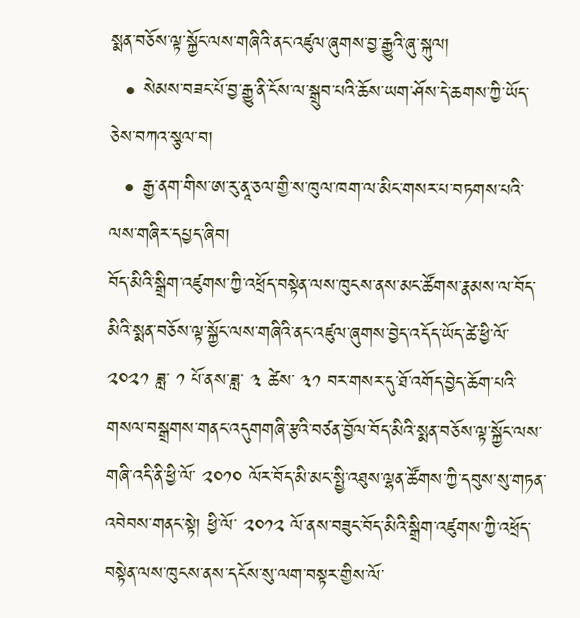སྨན་བཅོས་ལྟ་སྐྱོང་ལས་གཞིའི་ནང་འཛུལ་ཞུགས་བྱ་རྒྱུའི་ཞུ་སྐུལ།
  • སེམས་བཟང་པོ་བྱ་རྒྱུ་ནི་ངོས་ལ་སྒྲུབ་པའི་ཆོས་ཡག་ཤོས་དེ་ཆགས་ཀྱི་ཡོད་ཅེས་བཀའ་སྩལ་བ།
  • རྒྱ་ནག་གིས་ཨ་རུ་ནཱ་ཅལ་གྱི་ས་ཁུལ་ཁག་ལ་མིང་གསར་པ་བཏགས་པའི་ལས་གཞིར་དཔྱད་ཞིབ།
བོད་མིའི་སྒྲིག་འཛུགས་ཀྱི་འཕྲོད་བསྟེན་ལས་ཁུངས་ནས་མང་ཚོགས་རྣམས་ལ་བོད་མིའི་སྨན་བཅོས་ལྟ་སྐྱོང་ལས་གཞིའི་ནང་འཛུལ་ཞུགས་བྱེད་འདོད་ཡོད་ཚེ་ཕྱི་ལོ་ ༢༠༢༡ ཟླ་ ༡ པོ་ནས་ཟླ་ ༣ ཚེས་ ༣༡ བར་གསར་དུ་ཐོ་འགོད་བྱེད་ཆོག་པའི་གསལ་བསྒྲགས་གནང་འདུགགཞི་རྩའི་བཙན་བྱོལ་བོད་མིའི་སྨན་བཅོས་ལྟ་སྐྱོང་ལས་གཞི་འདི་ནི་ཕྱི་ལོ་ ༢༠༡༠ ལོར་བོད་མི་མང་སྤྱི་འཐུས་ལྷན་ཚོགས་ཀྱི་དབུས་སུ་གཏན་འབེབས་གནང་སྟེ། ཕྱི་ལོ་ ༢༠༡༢ ལོ་ནས་བཟུང་བོད་མིའི་སྒྲིག་འཛུགས་ཀྱི་འཕྲོད་བསྟེན་ལས་ཁུངས་ནས་དངོས་སུ་ལག་བསྟར་གྱིས་ལོ་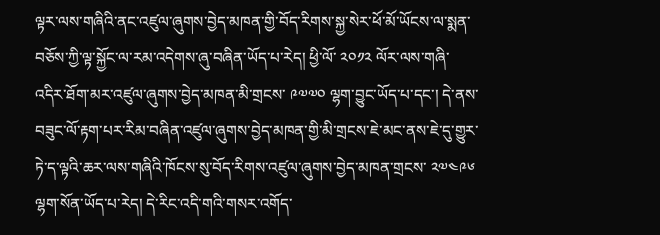ལྟར་ལས་གཞིའི་ནང་འཛུལ་ཞུགས་བྱེད་མཁན་གྱི་བོད་རིགས་སྐྱ་སེར་ཕོ་མོ་ཡོངས་ལ་སྨན་བཅོས་ཀྱི་ལྟ་སྐྱོང་ལ་རམ་འདེགས་ཞུ་བཞིན་ཡོད་པ་རེད། ཕྱི་ལོ་ ༢༠༡༢ ལོར་ལས་གཞི་འདིར་ཐོག་མར་འཛུལ་ཞུགས་བྱེད་མཁན་མི་གྲངས་ ༩༧༧༠ ལྷག་བྱུང་ཡོད་པ་དང་། དེ་ནས་བཟུང་ལོ་རྟག་པར་རིམ་བཞིན་འཛུལ་ཞུགས་བྱེད་མཁན་གྱི་མི་གྲངས་ཇེ་མང་ནས་ཇེ་དུ་གྱུར་ཏེ་ད་ལྟའི་ཆར་ལས་གཞིའི་ཁོངས་སུ་བོད་རིགས་འཛུལ་ཞུགས་བྱེད་མཁན་གྲངས་ ༢༧༤༩༦ ལྷག་སོན་ཡོད་པ་རེད། དེ་རིང་འདི་གའི་གསར་འགོད་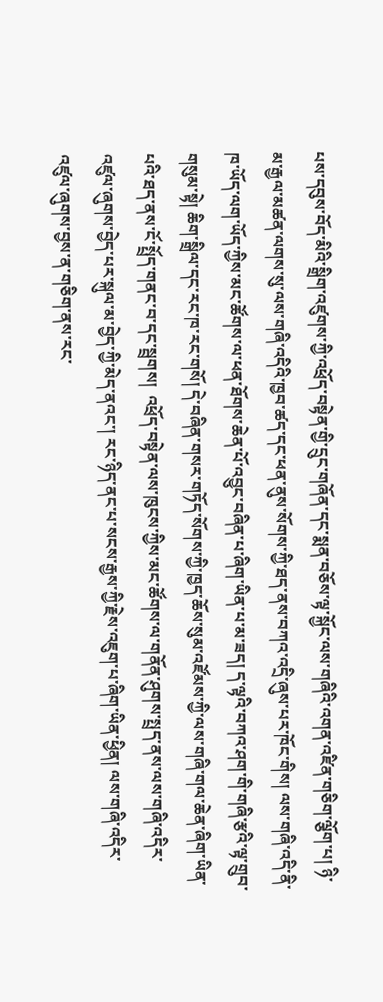པས་དབུས་བོད་མིའི་སྒྲིག་འཛུགས་ཀྱི་འཕྲོད་བསྟེན་གྱི་དྲུང་གཞོན་དང་སྨན་བཅོས་ལྟ་སྐྱོང་ལས་གཞིའི་འགན་འཛིན་གཅིག་ལྕོག་པ། ཉི་མ་རྒྱལ་མཚན་ལགས་སུ་ལས་གཞི་འདིའི་ཁྱབ་ཚད་དང་ཕན་ནུས་སོགས་ཀྱི་ཐད་ནས་བཀའ་འདྲི་ཞུས་པར་ཁོང་གིས། ལས་གཞི་འདི་ནི་ཁ་ཡོད་ལག་ཡོད་ཀྱིས་མང་ཚོགས་ལ་ཕན་ཐོགས་ཆེན་པོ་འབྱུང་བཞིན་པ་ཞིག་ཡིན་པ་མ་ཟད། ད་ལྟའི་བཀའ་ཤག་གི་གཞི་རྩའི་ལྟ་གྲུབ་གསུམ་སྟེ། ཆིག་སྒྲིལ་དང་རང་ཁ་རང་གསོ། དེ་བཞིན་གསར་གཏོད་སོགས་ཀྱི་ཁྱད་ཆོས་སུམ་འཛོམས་ཀྱི་ལས་གཞི་གལ་ཆེན་ཞིག་ཡིན་པའི་ཐད་ནས་ངོ་སྤྲོད་གནང་བ་དང་སྦྲགས།  འཕྲོད་བསྟེན་ལས་ཁུངས་ཀྱིས་མང་ཚོགས་ལ་གནོན་ཤུགས་སྤྲད་ནས་ལས་གཞི་འདིར་འཛུལ་ཞུགས་བྱེད་པར་སྐུལ་མ་བྱེད་ཀྱི་མེད་ནའང་། རང་ཉིད་ནང་པ་སངས་རྒྱས་ཀྱི་རྗེས་འཇུག་པ་ཞིག་ཡིན་ཕྱིན། ལས་གཞི་འདིར་འཛུལ་ཞུགས་བྱས་ན་གཅིག་ནས་རང་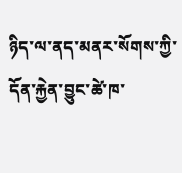ཉིད་ལ་ནད་མནར་སོགས་ཀྱི་དོན་རྐྱེན་བྱུང་ཚེ་ཁ་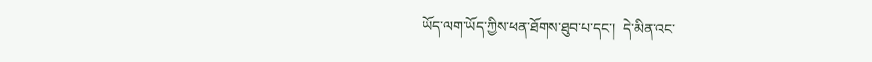ཡོད་ལག་ཡོད་ཀྱིས་ཕན་ཐོགས་ཐུབ་པ་དང་།  དེ་མིན་འང་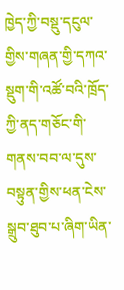ཁྱེད་ཀྱི་བསྡུ་དངུལ་གྱིས་གཞན་གྱི་དཀའ་སྡུག་གི་འཚོ་བའི་ཁྲོད་ཀྱི་ནད་གཅོང་གི་གནས་བབ་ལ་དུས་བསྟུན་གྱིས་ཕན་ངེས་སྒྲུབ་ཐུབ་པ་ཞིག་ཡིན་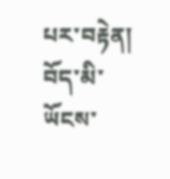པར་བརྟེན།  བོད་མི་ཡོངས་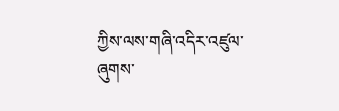ཀྱིས་ལས་གཞི་འདིར་འཛུལ་ཞུགས་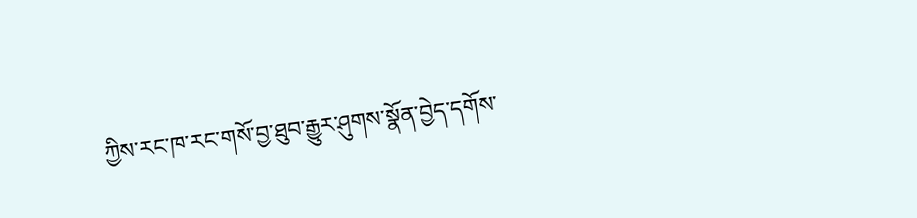ཀྱིས་རང་ཁ་རང་གསོ་བྱ་ཐུབ་རྒྱུར་ཤུགས་སྣོན་བྱེད་དགོས་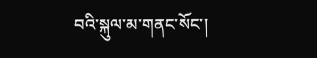བའི་སྐུལ་མ་གནང་སོང་།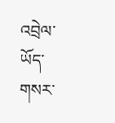འབྲེལ་ཡོད་གསར་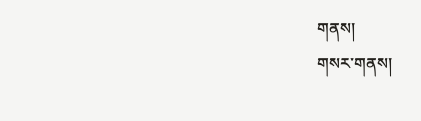གནས།
གསར་གནས།